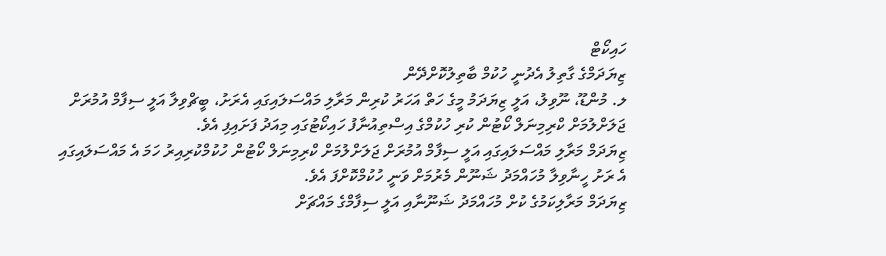ހައިކޯޓް
ޒިޔަދަމްގެ ގާތިލު އެދުނީ ހުކުމް ބާތިލުކޮށްދޭން
ލ. މުންޑޫ، ނޫވިލު، އަލީ ޒިޔަދަމު މީގެ ހަތް އަހަރު ކުރިން މަރާލި މައްސަލައިގައި އެރަށު، ބީޗްވިލާ އަލީ ސިފާމް އުމުރަށް ޖަލަށްލުމަށް ކްރިމިނަލް ކޯޓުން ކުރި ހުކުމްގެ އިސްތިއުނާފު ހައިކޯޓުގައި މިއަދު ފަށައިފި އެވެ.
ޒިޔަދަމް މަރާލި މައްސަލައިގައި އަލީ ސިފާމް އުމުރަށް ޖަލަށްލުމަށް ކްރިމިނަލް ކޯޓުން ހުކުމްކުރިއިރު ހަމަ އެ މައްސަލައިގައި އެ ރަށު ހީނާވިލާ މުހައްމަދު ޝަނޫން މެރުމަށް ވަނީ ހުކުމްކޮށްފަ އެވެ.
ޒިޔަދަމް މަރާލިކަމުގެ ކުށް މުހައްމަދު ޝަނޫނާއި އަލީ ސިފާމްގެ މައްޗަށް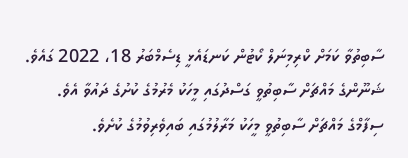ސާބިތުވާ ކަމަށް ކްރިމިނަލް ކޯޓުން ކަނޑައެޅީ ޑިސެމްބަރު 18، 2022 ގައެވެ. ޝަނޫންގެ މައްޗަށް ސާބިތުވީ ގަސްދުގައި މީހަކު މެރުމުގެ ކުށުގެ ދައުވާ އެވެ. ސިފާމްގެ މައްޗަށް ސާބިތުވީ މީހަކު މަރާލުމުގައި ބައިވެރިވުމުގެ ކުށެވެ.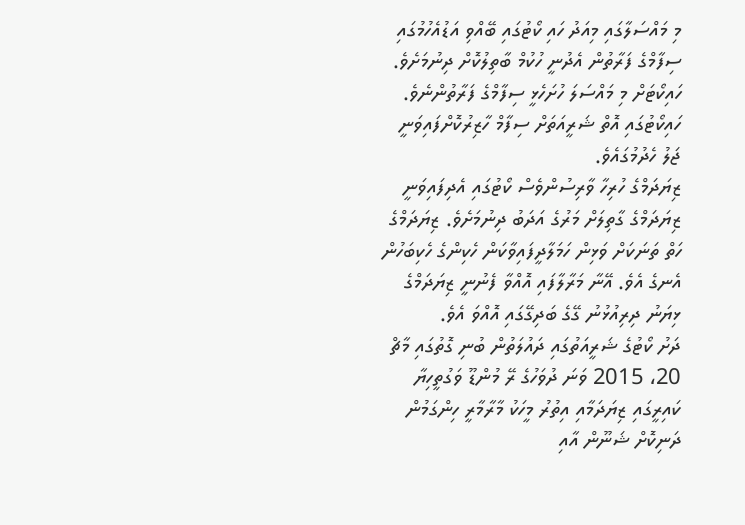މި މައްސަލާގައި މިއަދު ހައި ކޯޓުގައި ބޭއްވި އަޑުއެހުމުގައި ސިފާމްގެ ފަރާތުން އެދުނީ ހުކުމް ބާތިލުކޮށް ދިނުމަށެވެ. ހައިކޯޓަށް މި މައްސަލަ ހުށަހެޅީ ސިފާމްގެ ފަރާތުންނެވެ. ހައިކޯޓުގައި އޮތް ޝަރީއަތަށް ސިފާމް ހާޒިރުކޮށްފައިވަނީ ޖަލު ހެދުމުގައެވެ.
ޒިޔަދަމްގެ ހުރިހާ ވާރިސުންވެސް ކޯޓުގައި އެދިފައިވަނީ ޒިޔަދަމްގެ ގާތިލަށް މަރުގެ އަދަބު ދިނުމަށެވެ. ޒިޔަދަމްގެ ހަތް ތަނަކަށް ވަޅިން ހަމަލާދީފައިވާކަން ހެކިންގެ ހެކިބަހުން އެނގެ އެވެ. އޭނާ މަރާލާފައި އޮއްވާ ފެނުނީ ޒިޔަދަމްގެ ޅިޔަނު ދިރިއުޅުނު ގޭގެ ބަދިގޭގައި އޮއްވަ އެވެ.
ދަށު ކޯޓުގެ ޝަރީއަތުގައި ދައުލަތުން ބުނި ގޮތުގައި މާޗް 20، 2015 ވަނަ ދުވަހުގެ ރޭ މުންޑޫ ވަގުތީހިޔާ ކައިރީގައި ޒިޔަދަމާއި އިތުރު މީހަކު މާރާމާރީ ހިންގަމުން ދަނިކޮށް ޝަނޫން އާއި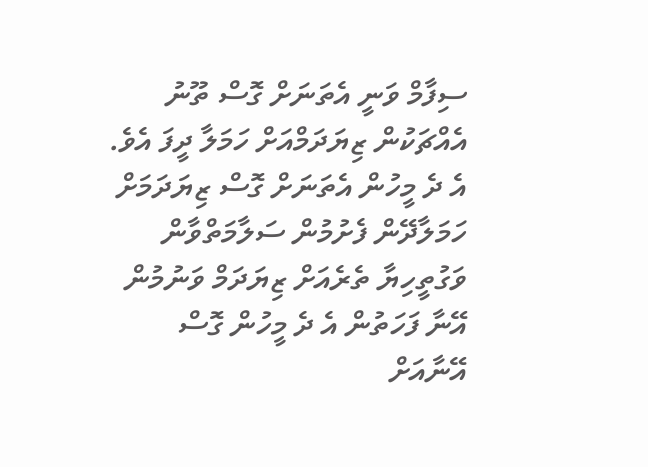ސިފާމް ވަނީ އެތަނަށް ގޮސް ތޫނު އެއްޗަކުން ޒިޔަދަމްއަށް ހަމަލާ ދީފަ އެވެ.
އެ ދެ މީހުން އެތަނަށް ގޮސް ޒިޔަދަމަށް ހަމަލާދޭން ފެށުމުން ސަލާމަތްވާން ވަގުތީހިޔާ ތެރެއަށް ޒިޔަދަމް ވަނުމުން އޭނާ ފަހަތުން އެ ދެ މީހުން ގޮސް އޭނާއަށް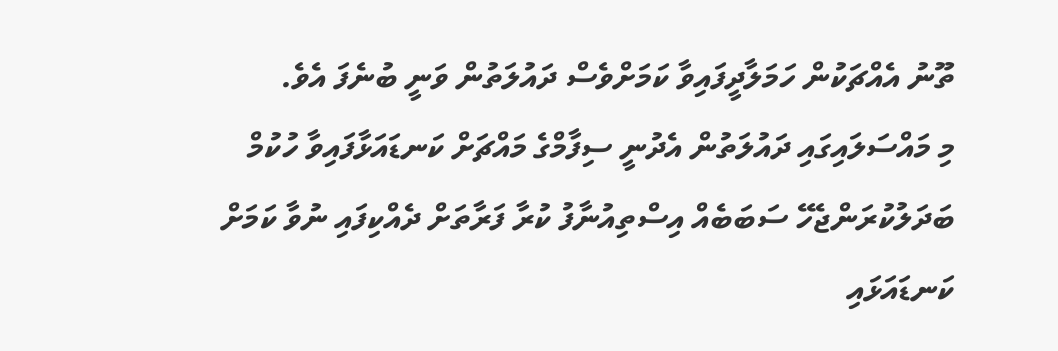ތޫނު އެއްޗަކުން ހަމަލާދީފައިވާ ކަމަށްވެސް ދައުލަތުން ވަނީ ބުނެފަ އެވެ.
މި މައްސަލައިގައި ދައުލަތުން އެދުނީ ސިފާމްގެ މައްޗަށް ކަނޑައަޅާފައިވާ ހުކުމް ބަދަލުކުރަންޖެހޭ ސަބަބެއް އިސްތިއުނާފު ކުރާ ފަރާތަށް ދެއްކިފައި ނުވާ ކަމަށް ކަނޑައަޅައި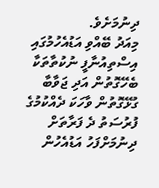ދިނުމަށެވެ.
މިއަދު ބޭއްވި އަޑުއެހުމުގައި އިސްތިއުނާފީ ނުކުތާތަކާ ބެހޭގޮތުން އަދި ޖަވާބާ ގުޅޭގޮތުން ވާހަކަ ދެއްކުމުގެ ފުރުސަތު ދެ ފަރާތަށް ދިނުމަށްފަހު އަޑުއެހުން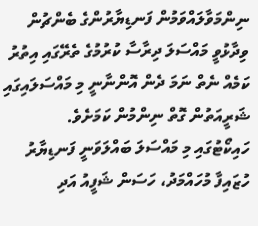ނިންމަވާލައްވަމުން ފަނޑިޔާރުންގެ ބެންޗުން ވިދާޅުވީ މައްސަލަ ދިރާސާ ކުރުމުގެ ތެރޭގައި އިތުރު ކަމެއް ނެތް ނަމަ ދެން އޮންނާނީ މި މައްސަލައިގައި ޝަރީއަތުން ގޮތް ނިންމުން ކަމަށެވެ.
ހައިކޯޓުގައި މި މައްސަލަ ބައްލަވަނީ ފަނޑިޔާރު ހުޒައިފާ މުހައްމަދު، ހަސަން ޝަފީއު އަދި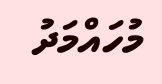މުހައްމަދު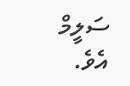ސަލީމް އެވެ.